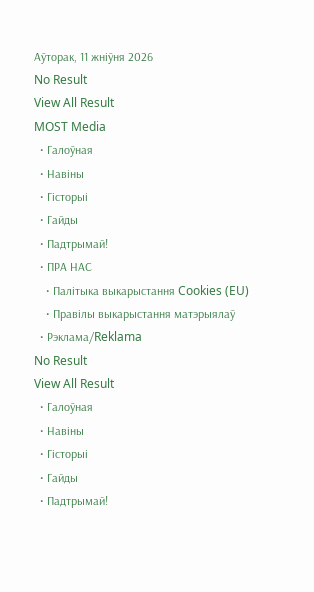Аўторак, 11 жніўня 2026
No Result
View All Result
MOST Media
  • Галоўная
  • Навіны
  • Гісторыі
  • Гайды
  • Падтрымай!
  • ПРА НАС
    • Палітыка выкарыстання Cookies (EU)
    • Правілы выкарыстання матэрыялаў
  • Рэклама/Reklama
No Result
View All Result
  • Галоўная
  • Навіны
  • Гісторыі
  • Гайды
  • Падтрымай!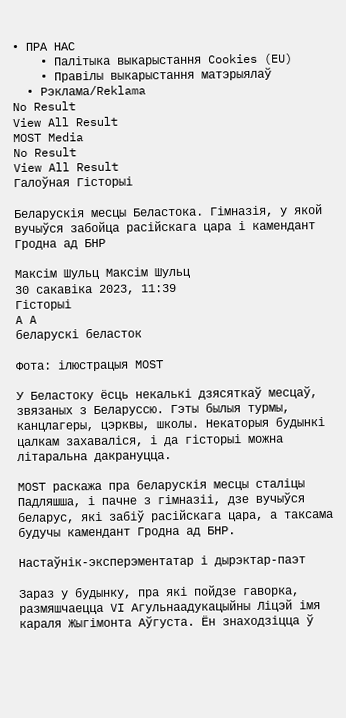• ПРА НАС
    • Палітыка выкарыстання Cookies (EU)
    • Правілы выкарыстання матэрыялаў
  • Рэклама/Reklama
No Result
View All Result
MOST Media
No Result
View All Result
Галоўная Гісторыі

Беларускія месцы Беластока. Гімназія, у якой вучыўся забойца расійскага цара і камендант Гродна ад БНР

Максім Шульц Максім Шульц
30 сакавіка 2023, 11:39
Гісторыі
A A
беларускі беласток

Фота: ілюстрацыя MOST

У Беластоку ёсць некалькі дзясяткаў месцаў, звязаных з Беларуссю. Гэты былыя турмы, канцлагеры, цэрквы, школы. Некаторыя будынкі цалкам захаваліся, і да гісторыі можна літаральна дакрануцца.

MOST раскажа пра беларускія месцы сталіцы Падляшша, і пачне з гімназіі, дзе вучыўся беларус, які забіў расійскага цара, а таксама будучы камендант Гродна ад БНР.

Настаўнік-эксперэментатар і дырэктар-паэт

Зараз у будынку, пра які пойдзе гаворка, размяшчаецца VI Агульнаадукацыйны Ліцэй імя караля Жыгімонта Аўгуста. Ён знаходзіцца ў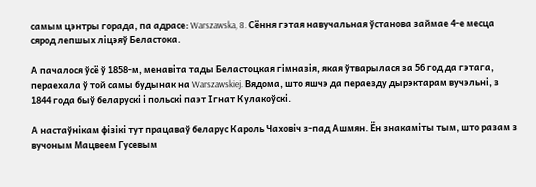самым цэнтры горада, па адрасе: Warszawska, 8. Сёння гэтая навучальная ўстанова займае 4-е месца сярод лепшых ліцэяў Беластока.

А пачалося ўсё ў 1858-м, менавіта тады Беластоцкая гімназія, якая ўтварылася за 56 год да гэтага, пераехала ў той самы будынак на Warszawskiej. Вядома, што яшчэ да пераезду дырэктарам вучэльні, з 1844 года быў беларускі і польскі паэт Ігнат Кулакоўскі.

А настаўнікам фізікі тут працаваў беларус Кароль Чаховіч з-пад Ашмян. Ён знакаміты тым, што разам з вучоным Мацвеем Гусевым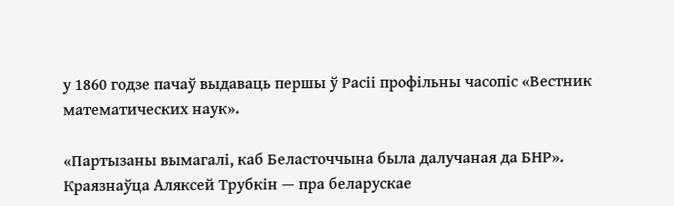у 1860 годзе пачаў выдаваць першы ў Расіі профільны часопіс «Вестник математических наук».

«Партызаны вымагалі, каб Беласточчына была далучаная да БНР». Краязнаўца Аляксей Трубкін — пра беларускае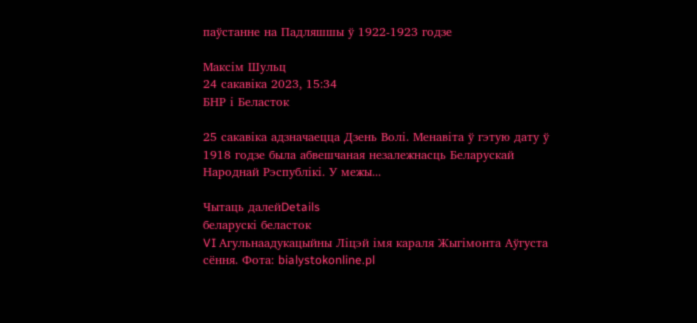паўстанне на Падляшшы ў 1922-1923 годзе

Максім Шульц
24 сакавіка 2023, 15:34
БНР і Беласток

25 сакавіка адзначаецца Дзень Волі. Менавіта ў гэтую дату ў 1918 годзе была абвешчаная незалежнасць Беларускай Народнай Рэспублікі. У межы...

Чытаць далейDetails
беларускі беласток
VI Агульнаадукацыйны Ліцэй імя караля Жыгімонта Аўгуста сёння. Фота: bialystokonline.pl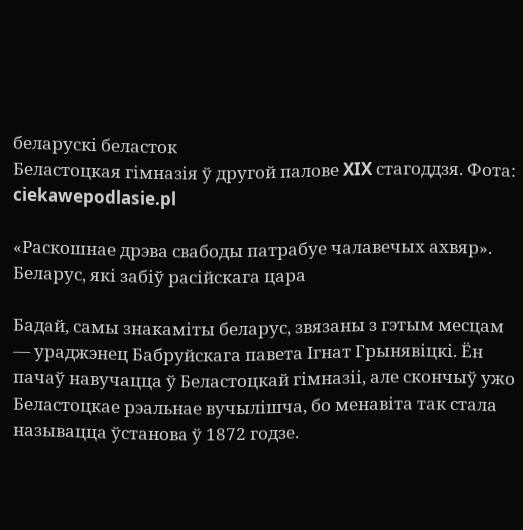беларускі беласток
Беластоцкая гімназія ў другой палове XIX стагоддзя. Фота: ciekawepodlasie.pl

«Раскошнае дрэва свабоды патрабуе чалавечых ахвяр». Беларус, які забіў расійскага цара

Бадай, самы знакаміты беларус, звязаны з гэтым месцам — ураджэнец Бабруйскага павета Ігнат Грынявіцкі. Ён пачаў навучацца ў Беластоцкай гімназіі, але скончыў ужо Беластоцкае рэальнае вучылішча, бо менавіта так стала называцца ўстанова ў 1872 годзе.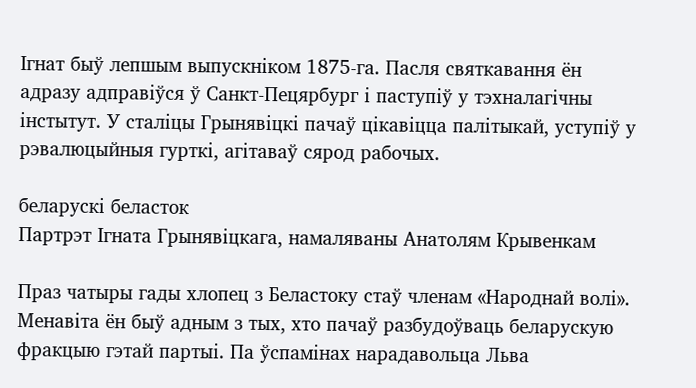Ігнат быў лепшым выпускніком 1875-га. Пасля святкавання ён адразу адправіўся ў Санкт-Пецярбург і паступіў у тэхналагічны інстытут. У сталіцы Грынявіцкі пачаў цікавіцца палітыкай, уступіў у рэвалюцыйныя гурткі, агітаваў сярод рабочых.

беларускі беласток
Партрэт Ігната Грынявіцкага, намаляваны Анатолям Крывенкам

Праз чатыры гады хлопец з Беластоку стаў членам «Народнай волі». Менавіта ён быў адным з тых, хто пачаў разбудоўваць беларускую фракцыю гэтай партыі. Па ўспамінах нарадавольца Льва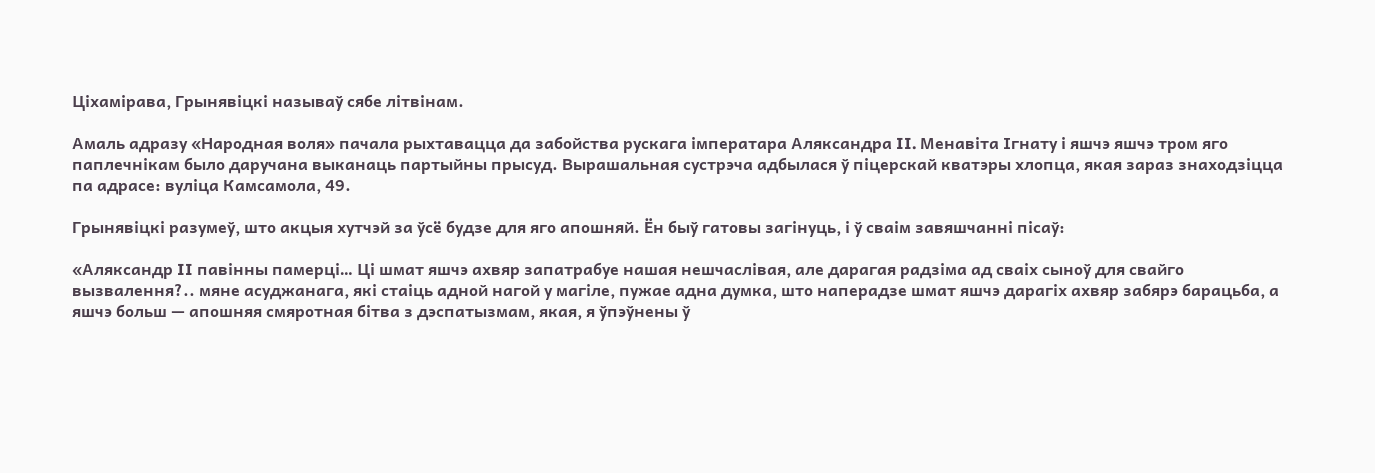Ціхамірава, Грынявіцкі называў сябе літвінам.

Амаль адразу «Народная воля» пачала рыхтавацца да забойства рускага імператара Аляксандра II. Менавіта Ігнату і яшчэ яшчэ тром яго паплечнікам было даручана выканаць партыйны прысуд. Вырашальная сустрэча адбылася ў піцерскай кватэры хлопца, якая зараз знаходзіцца па адрасе: вуліца Камсамола, 49.

Грынявіцкі разумеў, што акцыя хутчэй за ўсё будзе для яго апошняй. Ён быў гатовы загінуць, і ў сваім завяшчанні пісаў:

«Аляксандр II павінны памерці… Ці шмат яшчэ ахвяр запатрабуе нашая нешчаслівая, але дарагая радзіма ад сваіх сыноў для свайго вызвалення?.. мяне асуджанага, які стаіць адной нагой у магіле, пужае адна думка, што наперадзе шмат яшчэ дарагіх ахвяр забярэ барацьба, а яшчэ больш — апошняя смяротная бітва з дэспатызмам, якая, я ўпэўнены ў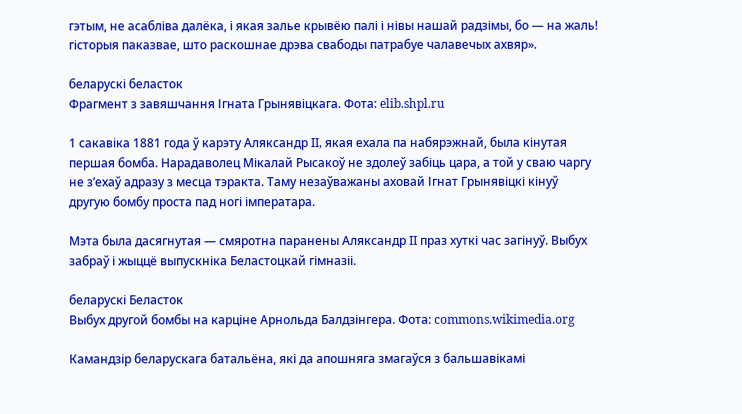гэтым, не асабліва далёка, і якая залье крывёю палі і нівы нашай радзімы, бо — на жаль! гісторыя паказвае, што раскошнае дрэва свабоды патрабуе чалавечых ахвяр».

беларускі беласток
Фрагмент з завяшчання Ігната Грынявіцкага. Фота: elib.shpl.ru

1 сакавіка 1881 года ў карэту Аляксандр II, якая ехала па набярэжнай, была кінутая першая бомба. Нарадаволец Мікалай Рысакоў не здолеў забіць цара, а той у сваю чаргу не з’ехаў адразу з месца тэракта. Таму незаўважаны аховай Ігнат Грынявіцкі кінуў другую бомбу проста пад ногі імператара.

Мэта была дасягнутая — смяротна паранены Аляксандр II праз хуткі час загінуў. Выбух забраў і жыццё выпускніка Беластоцкай гімназіі.

беларускі Беласток
Выбух другой бомбы на карціне Арнольда Балдзінгера. Фота: commons.wikimedia.org

Камандзір беларускага батальёна, які да апошняга змагаўся з бальшавікамі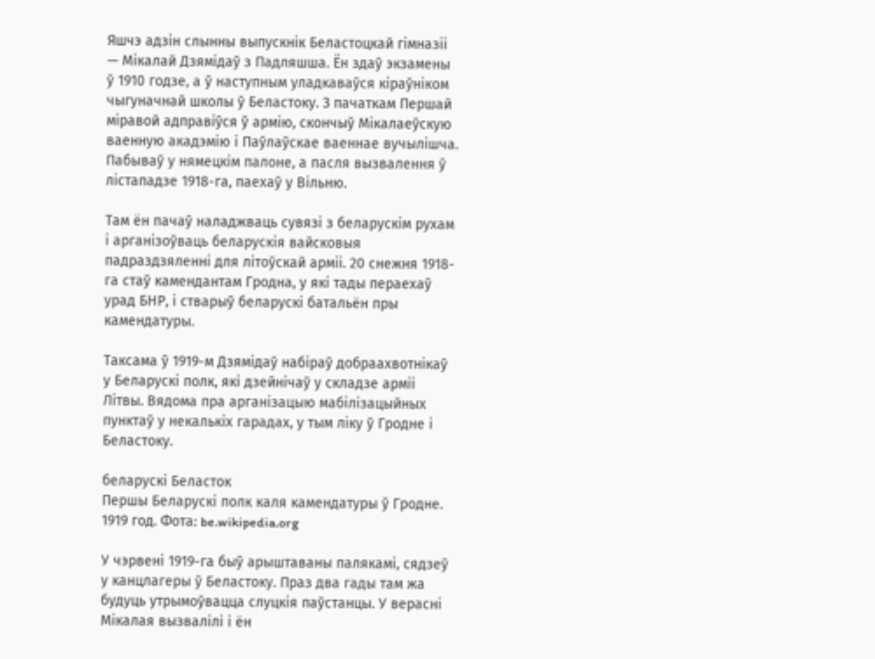Яшчэ адзін слынны выпускнік Беластоцкай гімназіі — Мікалай Дзямідаў з Падляшша. Ён здаў экзамены ў 1910 годзе, а ў наступным уладкаваўся кіраўніком чыгуначнай школы ў Беластоку. З пачаткам Першай міравой адправіўся ў армію, скончыў Мікалаеўскую ваенную акадэмію і Паўлаўскае ваеннае вучылішча. Пабываў у нямецкім палоне, а пасля вызвалення ў лістападзе 1918-га, паехаў у Вільню.

Там ён пачаў наладжваць сувязі з беларускім рухам і арганізоўваць беларускія вайсковыя падраздзяленні для літоўскай арміі. 20 снежня 1918-га стаў камендантам Гродна, у які тады пераехаў урад БНР, і стварыў беларускі батальён пры камендатуры.

Таксама ў 1919-м Дзямідаў набіраў добраахвотнікаў у Беларускі полк, які дзейнічаў у складзе арміі Літвы. Вядома пра арганізацыю мабілізацыйных пунктаў у некалькіх гарадах, у тым ліку ў Гродне і Беластоку.

беларускі Беласток
Першы Беларускі полк каля камендатуры ў Гродне. 1919 год. Фота: be.wikipedia.org

У чэрвені 1919-га быў арыштаваны палякамі, сядзеў у канцлагеры ў Беластоку. Праз два гады там жа будуць утрымоўвацца слуцкія паўстанцы. У верасні Мікалая вызвалілі і ён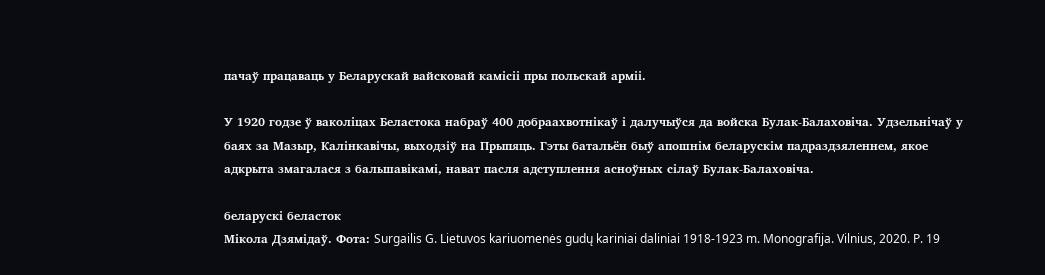пачаў працаваць у Беларускай вайсковай камісіі пры польскай арміі.

У 1920 годзе ў ваколіцах Беластока набраў 400 добраахвотнікаў і далучыўся да войска Булак-Балаховіча. Удзельнічаў у баях за Мазыр, Калінкавічы, выходзіў на Прыпяць. Гэты батальён быў апошнім беларускім падраздзяленнем, якое адкрыта змагалася з бальшавікамі, нават пасля адступлення асноўных сілаў Булак-Балаховіча.

беларускі беласток
Мікола Дзямідаў. Фота: Surgailis G. Lietuvos kariuomenės gudų kariniai daliniai 1918-1923 m. Monografija. Vilnius, 2020. P. 19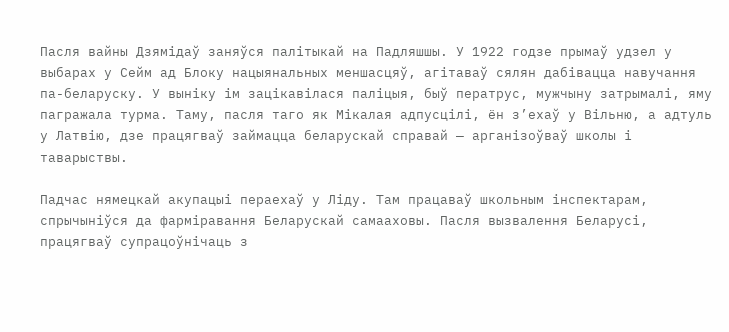Пасля вайны Дзямідаў заняўся палітыкай на Падляшшы. У 1922 годзе прымаў удзел у выбарах у Сейм ад Блоку нацыянальных меншасцяў, агітаваў сялян дабівацца навучання па-беларуску. У выніку ім зацікавілася паліцыя, быў ператрус, мужчыну затрымалі, яму пагражала турма. Таму, пасля таго як Мікалая адпусцілі, ён з’ехаў у Вільню, а адтуль у Латвію, дзе працягваў займацца беларускай справай — арганізоўваў школы і таварыствы.

Падчас нямецкай акупацыі пераехаў у Ліду. Там працаваў школьным інспектарам, спрычыніўся да фарміравання Беларускай самааховы. Пасля вызвалення Беларусі, працягваў супрацоўнічаць з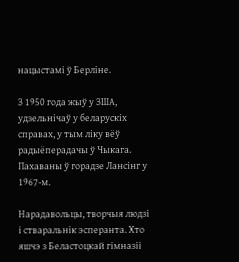нацыстамі ў Берліне.

З 1950 года жыў у ЗША, удзельнічаў у беларускіх справах, у тым ліку вёў радыёперадачы ў Чыкага. Пахаваны ў горадзе Лансінг у 1967-м.

Нарадавольцы, творчыя людзі і стваральнік эсперанта. Хто яшчэ з Беластоцкай гімназіі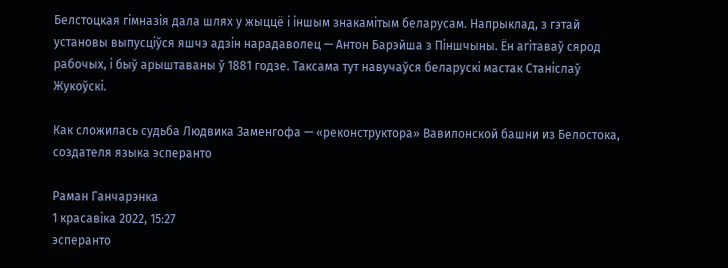Белстоцкая гімназія дала шлях у жыццё і іншым знакамітым беларусам. Напрыклад, з гэтай установы выпусціўся яшчэ адзін нарадаволец — Антон Барэйша з Піншчыны. Ён агітаваў сярод рабочых, і быў арыштаваны ў 1881 годзе. Таксама тут навучаўся беларускі мастак Станіслаў Жукоўскі.

Как сложилась судьба Людвика Заменгофа — «реконструктора» Вавилонской башни из Белостока, создателя языка эсперанто

Раман Ганчарэнка
1 красавіка 2022, 15:27
эсперанто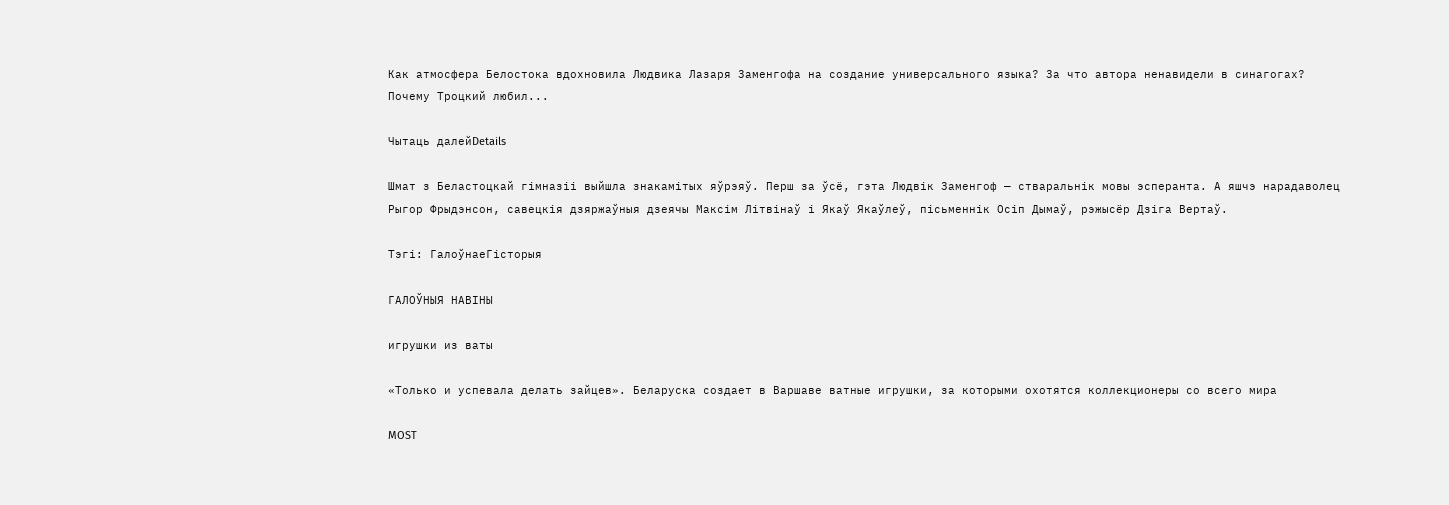Как атмосфера Белостока вдохновила Людвика Лазаря Заменгофа на создание универсального языка? За что автора ненавидели в синагогах? Почему Троцкий любил...

Чытаць далейDetails

Шмат з Беластоцкай гімназіі выйшла знакамітых яўрэяў. Перш за ўсё, гэта Людвік Заменгоф — стваральнік мовы эсперанта. А яшчэ нарадаволец Рыгор Фрыдэнсон, савецкія дзяржаўныя дзеячы Максім Літвінаў і Якаў Якаўлеў, пісьменнік Осіп Дымаў, рэжысёр Дзіга Вертаў.

Тэгі: ГалоўнаеГісторыя

ГАЛОЎНЫЯ НАВІНЫ

игрушки из ваты

«Только и успевала делать зайцев». Беларуска создает в Варшаве ватные игрушки, за которыми охотятся коллекционеры со всего мира

MOST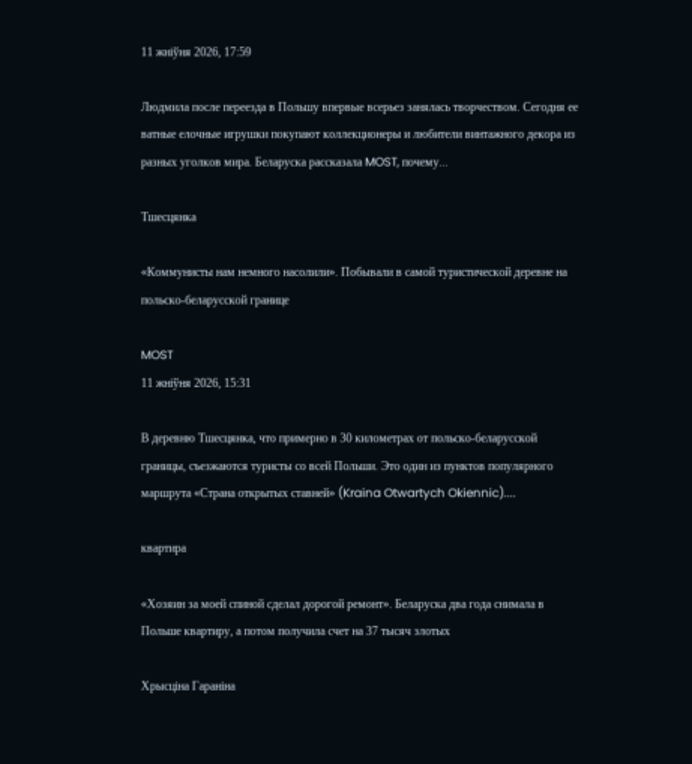11 жніўня 2026, 17:59

Людмила после переезда в Польшу впервые всерьез занялась творчеством. Сегодня ее ватные елочные игрушки покупают коллекционеры и любители винтажного декора из разных уголков мира. Беларуска рассказала MOST, почему...

Тшесцянка

«Коммунисты нам немного насолили». Побывали в самой туристической деревне на польско-беларусской границе

MOST
11 жніўня 2026, 15:31

В деревню Тшесцянка, что примерно в 30 километрах от польско-беларусской границы, съезжаются туристы со всей Польши. Это один из пунктов популярного маршрута «Страна открытых ставней» (Kraina Otwartych Okiennic)....

квартира

«Хозяин за моей спиной сделал дорогой ремонт». Беларуска два года снимала в Польше квартиру, а потом получила счет на 37 тысяч злотых

Хрысціна Гараніна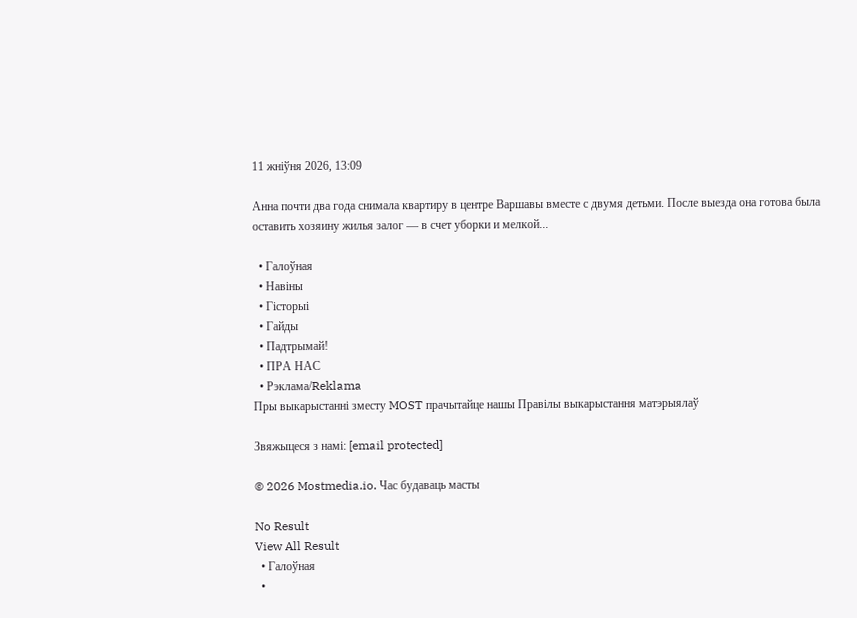11 жніўня 2026, 13:09

Анна почти два года снимала квартиру в центре Варшавы вместе с двумя детьми. После выезда она готова была оставить хозяину жилья залог — в счет уборки и мелкой...

  • Галоўная
  • Навіны
  • Гісторыі
  • Гайды
  • Падтрымай!
  • ПРА НАС
  • Рэклама/Reklama
Пры выкарыстанні зместу MOST прачытайце нашы Правілы выкарыстання матэрыялаў

Звяжыцеся з намі: [email protected]

© 2026 Mostmedia.io. Час будаваць масты

No Result
View All Result
  • Галоўная
  •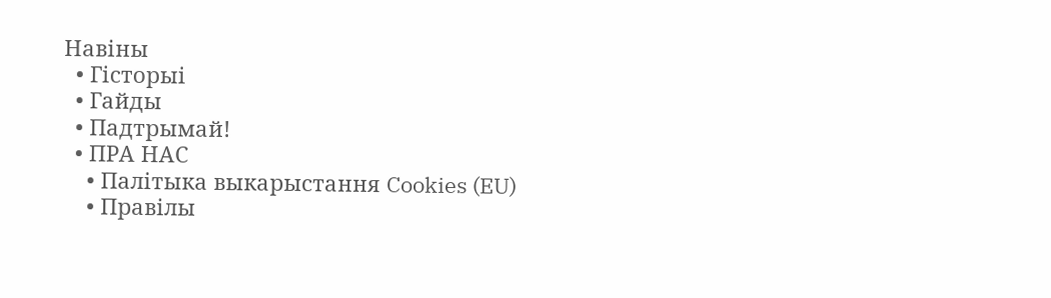Навіны
  • Гісторыі
  • Гайды
  • Падтрымай!
  • ПРА НАС
    • Палітыка выкарыстання Cookies (EU)
    • Правілы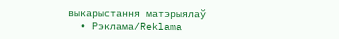выкарыстання матэрыялаў
  • Рэклама/Reklama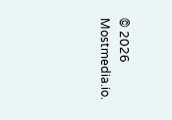© 2026 Mostmedia.io.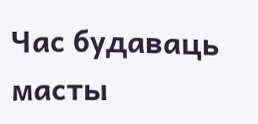Час будаваць масты